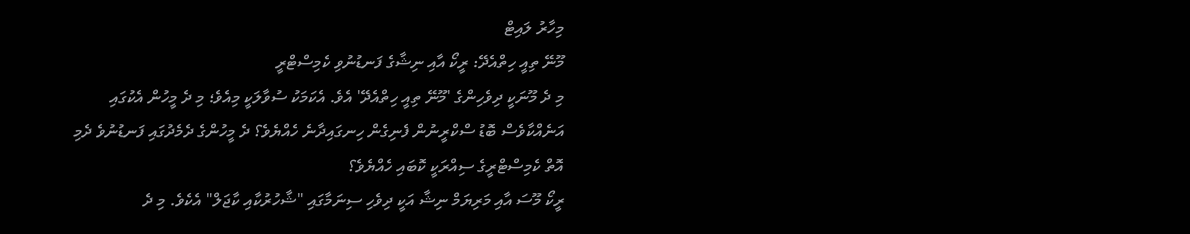މިހާރު ލައިޓް
މޫނޭ ތިއީ ހިތްއެދޭ: ރީކޯ އާއި ނިޝާގެ ފަނޑުނުވި ކެމިސްޓްރީ
މި ދެ މޫނަކީ ދިވެހިންގެ 'މޫނޭ ތިއީ ހިތްއެދޭ' އެވެ. އެކަމަކު ސުވާލަކީ މިއެވެ؛ މި ދެ މީހުން އެކުގައި އަނެއްކާވެސް ބޮޑު ސްކްރީނުން ފެނިގެން ހިނގައިދާނެ ހެއްޔެވެ؟ ދެ މީހުންގެ ދެމެދުގައި ފަނޑުނުވެ ދެމި އޮތް ކެމިސްޓްރީގެ ސިއްރަކީ ކޮބައި ހެއްޔެވެ؟
ރީކޯ މޫސަ އާއި މަރިޔަމް ނިޝާ އަކީ ދިވެހި ސިނަމާގައި "ޝާހުރުކާއި ކާޖަލް" އެކެވެ. މި ދެ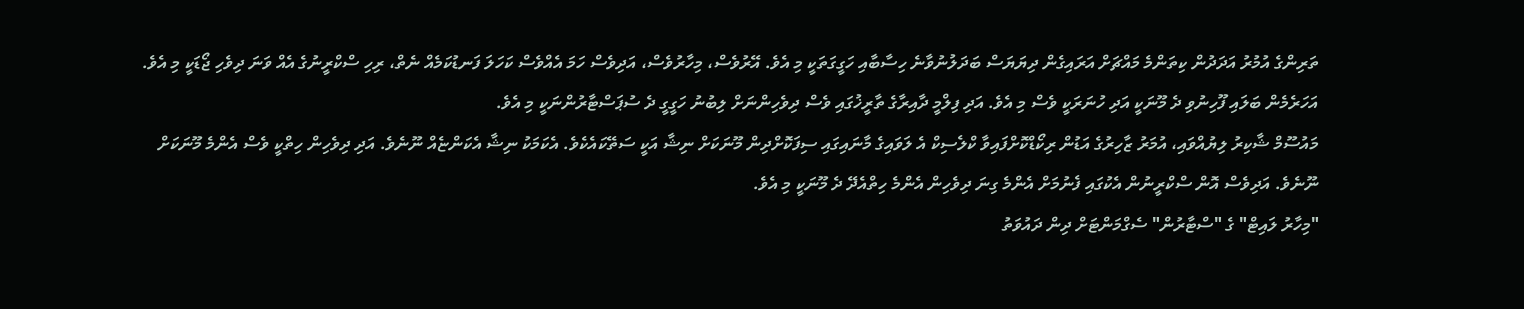ތަރިންގެ އުމުރު އަދަދުން ކިތަންމެ މައްޗަށް އަރައިގެން ދިޔަޔަސް ބަދަލުނުވާނެ ހިސާބާއި ހަގީގަތަކީ މި އެވެ. އޭރުވެސް، މިހާރުވެސް، އަދިވެސް ހަމަ އެއްވެސް ކަހަލަ ފަނޑުކަމެއް ނެތް، ރިހި ސްކްރީނުގެ އެއް ވަނަ ދިވެހި ޖޯޑަކީ މި އެވެ. އަހަރެމެން ބަލައި ފޫހިނުވި ދެ މޫނަކީ އަދި ހުނަރަކީ ވެސް މި އެވެ. އަދި ފިލްމީ ދާއިރާގެ ތާރީޚުގައި ވެސް ދިވެހިންނަށް ލިބުނު ހަގީގީ ދެ ސުޕަސްޓާރުންނަކީ މި އެވެ.
މައުސޫމް ޝާކިރު ލިޔުއްވައި، އުމަރު ޒާހިރުގެ އަޑުން ރިކޯޑްކޮށްފައިވާ ކްލެސިކް އެ ލަވައިގެ މާނައިގައި ސިފަކޮށްދިން މޫނަކަށް ނިޝާ އަކީ ސަތޭކައެކެވެ. އެކަމަކު ނިޝާ އެކަންޏެއް ނޫނެވެ. އަދި ދިވެހިން ހިތްކީ ވެސް އެންމެ މޫނަކަށް ނޫނެވެ. އަދިވެސް އޮން ސްކްރީނުން އެކުގައި ފެނުމަށް އެންމެ ގިނަ ދިވެހިން އެންމެ ހިތްއެދޭ ދެ މޫނަކީ މި އެވެ.
"މިހާރު ލައިޓް" ގެ "ސްޓާރުން" ސެގްމަންޓަށް ދިން ދައުވަތު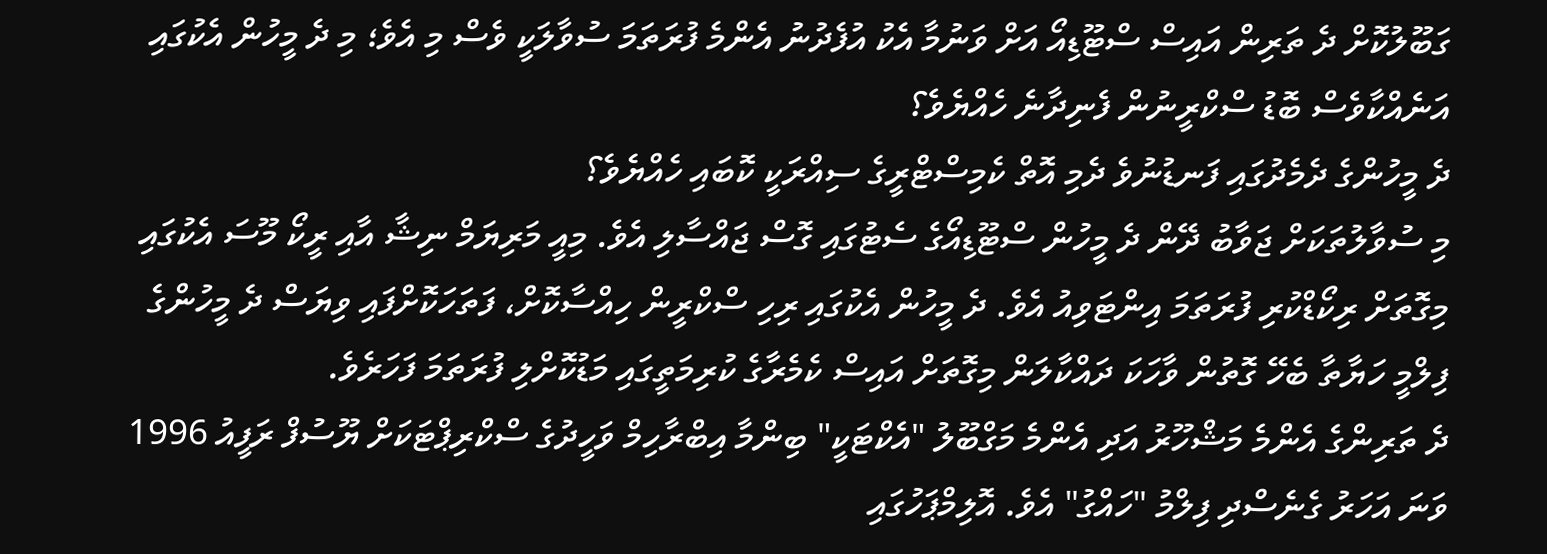ގަބޫލުކޮށް ދެ ތަރިން އައިސް ސްޓޫޑިއޯ އަށް ވަނުމާ އެކު އުފެދުނު އެންމެ ފުރަތަމަ ސުވާލަކީ ވެސް މި އެވެ؛ މި ދެ މީހުން އެކުގައި އަނެއްކާވެސް ބޮޑު ސްކްރީނުން ފެނިދާނެ ހެއްޔެވެ؟
ދެ މީހުންގެ ދެމެދުގައި ފަނޑުނުވެ ދެމި އޮތް ކެމިސްޓްރީގެ ސިއްރަކީ ކޮބައި ހެއްޔެވެ؟
މި ސުވާލުތަކަށް ޖަވާބު ދޭން ދެ މީހުން ސްޓޫޑިއޯގެ ސެޓުގައި ގޮސް ޖައްސާލި އެވެ. މިއީ މަރިޔަމް ނިޝާ އާއި ރީކޯ މޫސަ އެކުގައި މިގޮތަށް ރިކޯޑްކުރި ފުރަތަމަ އިންޓަވިއު އެވެ. ދެ މީހުން އެކުގައި ރިހި ސްކްރީން ހިއްސާކޮށް، ފަތަހަކޮށްފައި ވިޔަސް ދެ މީހުންގެ ފިލްމީ ހަޔާތާ ބެހޭ ގޮތުން ވާހަކަ ދައްކާލަން މިގޮތަށް އައިސް ކެމެރާގެ ކުރިމަތީގައި މަޑުކޮށްލި ފުރަތަމަ ފަހަރެވެ.
ދެ ތަރިންގެ އެންމެ މަޝްހޫރު އަދި އެންމެ މަގްބޫލު "އެކްޓަކީ" ބިންމާ އިބްރާހިމް ވަހީދުގެ ސްކްރިޕްޓަކަށް ޔޫސުފް ރަފީއު 1996 ވަނަ އަހަރު ގެނެސްދި ފިލްމު "ހައްގު" އެވެ. އޮލިމްޕަހުގައި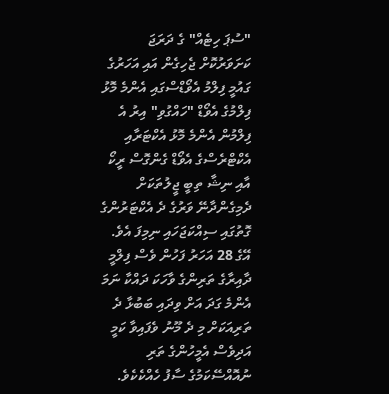"ސުޕަ ހިޓެއް" ގެ ދަރަޖަ ކަށަވަރުކޮށް ޖެހިގެން އައި އަހަރުގެ ގައުމީ ފިލްމު އެވޯޑްސްގައި އެންމެ މޮޅު ފިލްމުގެ އެވޯޑް "ހައްގުވި" އިރު އެ ފިލްމުން އެންމެ މޮޅު އެކްޓަރާއި އެކްޓްރެސްގެ އެވޯޑް ގެންގޮސް ރީކޯ އާއި ނިޝާ ތިބީ ޖީލުތަކަށް ދެމިގެންދާނޭ ވަރުގެ ދެ އެކްޓަރުންގެ ގޮތުގައި ސިއްކަޖަހައި ނިމިފަ އެވެ.
އޭގެ 28 އަހަރު ފަހުން ވެސް ފިލްމީ ދާއިރާގެ ތަރިންގެ ވާހަކަ ދައްކާ ނަމަ އެންމެ ގަދަ އަށް ވިދައި ބަބުޅާ ދެ ތަރިއަކަށް މި ދެ މޫނު ވެފައިވާ ކަމީ އަދިވެސް އެމީހުންގެ ތަރި ނުއޮއްސޭކަމުގެ ސާފު ހެއްކެކެވެ.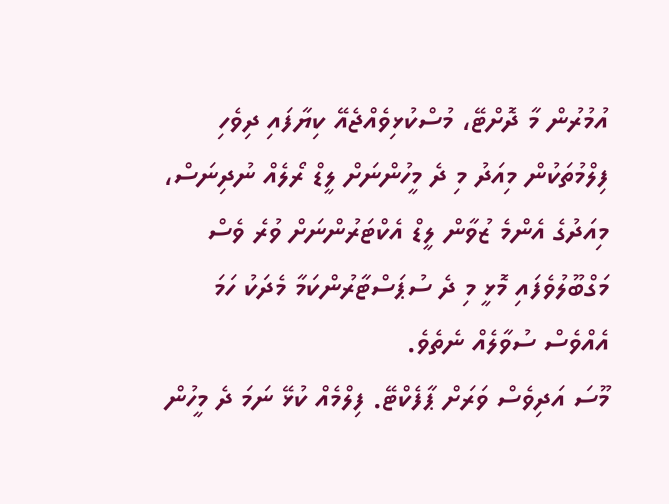އުމުރުން މާ ދޮށްޓޭ، މުސްކުޅިވެއްޖެއޭ ކިޔާފައި ދިވެހި ފިލްމުތަކުން މިއަދު މި ދެ މީހުންނަށް ލީޑް ރޯލެއް ނުދިނަސް، މިއަދުގެ އެންމެ ޒުވާން ލީޑް އެކްޓަރުންނަށް ވުރެ ވެސް މަގްބޫލުވެފައި މޮޅީ މި ދެ ސުޕަސްޓާރުންކަމާ މެދަކު ހަމަ އެއްވެސް ސުވާލެއް ނެތެވެ.
މޫސަ އަދިވެސް ވަރަށް ޕާފެކްޓޭ. ފިލްމެއް ކުޅޭ ނަމަ ދެ މީހުން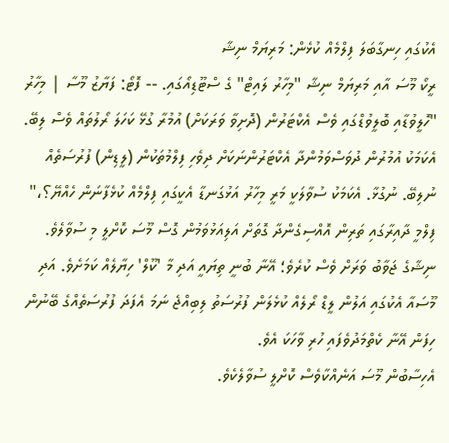އެކުގައި ހިނގާބަލަ ފިލްމެއް ކުޅެން: މަރިޔަމް ނިޝާ
ރީކޯ މޫސަ އާއި މަރިޔަމް ނިޝާ "މިހާރު ލައިޓް" ގެ ސްޓޫޑިއޯގައި. -- ފޮޓޯ: ފަޔާޒު މޫސާ | މިހާރު
"ހޮލީވުޑާއި ބޮލީވުޑްގައި ވެސް އެކްޓަރުން (ދޮށިވާ ވަރަކަށް) އުމުރާ ގުޅޭ ކަހަލަ ރޯލުތައް ވެސް ލިބޭ. އެކަމަކު އުމުރުން ދުވަސްވަމުންދާ އެކްޓަރުންނަކަށް ދިވެހި ފިލްމުތަކުން (ލީޑިން) ފުރުސަތެއް ނުލިބޭ. ނުގުޅާ. އެކަމަކު ސުވާލަކީ މަރީ މިހާރު އަޅުގަނޑާ އެކީގައި ފިލްމެއް ކުޅެފާނަން ހެއްޔޭ؟،" ފިލްމީ ދާއިރާގައި ތަރިން އޮއްސިގެންދާ ގޮތަށް އަލިއަޅުވަމުން ގޮސް މޫސަ ކޮށްލީ މި ސުވާލެވެ.
ނިޝާގެ ޖަވާބު ވަރަށް ވެސް ކުރެވެ؛ އޭނާ ބުނީ ތިޔައީ އަދި މާ 'ކޫލް' ހިޔާލެއް ކަމަށެވެ. އަދި މޫސައާ އެކުގައި އަލުން ލީޑް ރޯލެއް ކުޅެލަން ފުރުސަތު ލިބިއްޖެ ނަމަ އެފަދަ ފުރުސަތެއްގެ ބޭނުން ހިފަން އޭނާ ކެތްމަދުވެފައި ހުރި ވާހަކަ އެވެ.
އެހިސާބުން މޫސަ އަނެއްކާވެސް ކޮށްލީ ސުވާލެކެވެ.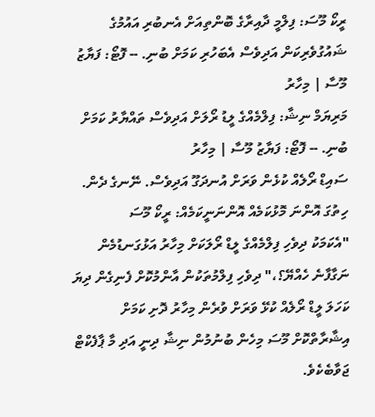ރީކޯ މޫސަ: ފިލްމީ ދާއިރާގެ ބޮންތިއަށް އެނބުރި އައުމުގެ ޝައުގުވެރިކަން އަދިވެސް އެބަހުރި ކަމަށް ބުނި. -- ފޮޓޯ: ފަޔާޒު މޫސާ | މިހާރު
މަރިޔަމް ނިޝާ: ފިލްމެއްގެ ލީޑު ރޯލަށް އަދިވެސް ތައްޔާރު ކަމަށް ބުނި. -- ފޮޓޯ: ފަޔާޒު މޫސާ | މިހާރު
ސައިޑް ރޯލެއް ކުޅެން ވަރަށް އުނދަގޫ އަދިވެސް. ނޭނގެ ދެން. ހިތުގަ އޮންނަ މޮޅުކަމެއް އޮންނަނީކަމެއް: ރީކޯ މޫސަ
"އެކަމަކު ދިވެހި ފިލްމެއްގެ ލީޑް ރޯލަކަށް މިހާރު އަޅުގަނޑުމެން ނަގާފާނެ ހެއްޔޭ؟،" ދިވެހި ފިލްމުތަކުން އާންމުކޮށް ފެނިގެން ދިޔަ ކަހަލަ ލީޑް ރޯލެއް ކުޅޭ ވަރަށް ވުރެން މިހާރު ދޮށި ކަމަށް އިޝާރާތްކޮށް މޫސަ މިހެން ބުނުމުން ނިޝާ ދިނީ އަދި މާ ޕާފެކްޓް ޖަވާބެކެވެ.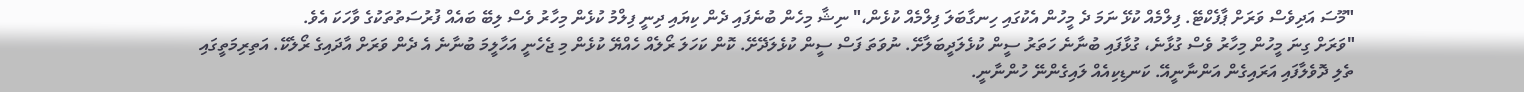"މޫސަ އަދިވެސް ވަރަށް ޕާފެކްޓޭ. ފިލްމެއް ކުޅޭ ނަމަ ދެ މީހުން އެކުގައި ހިނގާބަލަ ފިލްމެއް ކުޅެން،" ނިޝާ މިހެން ބުނެފައި ދެން ކިޔައި ދިނީ ފިލްމު ކުޅެން މިހާރު ވެސް ލިބޭ ބައެއް ފުރުސަތުތަކުގެ ވާހަކަ އެވެ.
"ވަރަށް ގިނަ މީހުން މިހާރު ވެސް ގުޅާނެ، ގުޅާފައި ބުނާނެ ހަތަރު ސީން ކުޅެލަދީބަލާށޭ. ނުވަތަ ފަސް ސީން ކުޅެލަދޭށޭ. ކޮން ކަހަލަ ރޯލެއް ހެއްޔޭ ކުޅެން މި ޖެހެނީ އަހާލީމަ ބުނާނެ އެ ދެން ވަރަށް އާދައިގެ ރޯލެކޭ. އަތިރިމަތީގައި ތެލި ދޮވެލާފައި އަރައިގެން އަންނާނީއޭ. ކަނޑިކިއެއް ލައިގެންނޭ ހުންނާނީ.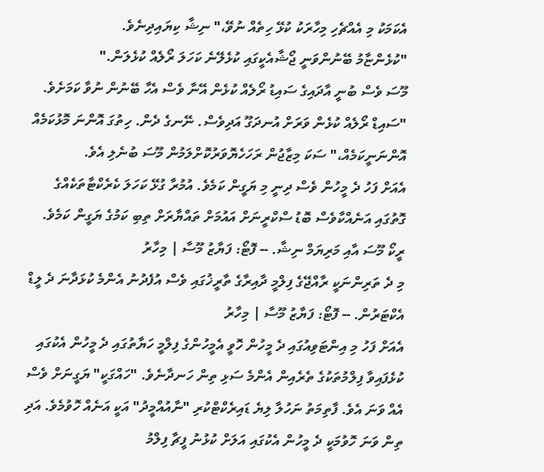އެކަމަކު މި އެއްޗެހި މިހާރަކު ކުޅޭ ހިތެއް ނުވޭ،" ނިޝާ ކިޔައިދިނެވެ.
"ކުޅެންޏާމު ބޭނުންވަނީ ޖޯޝާއެކީގައި ކުޅެލޭނެ ކަހަލަ ރޯލެއް ކުޅެލަން."
މޫސަ ވެސް ބުނީ އާދައިގެ ސައިޑު ރޯލެއް ކުޅެން އޭނާ ވެސް އެހާ ބޭނުން ނުވާ ކަމަށެވެ.
"ސައިޑް ރޯލެއް ކުޅެން ވަރަށް އުނދަގޫ އަދިވެސް. ނޭނގެ ދެން. ހިތުގަ އޮންނަ މޮޅުކަމެއް އޮންނަނީކަމެއް،" ސަކަ މިޒާޖުން ރަހަހެޔޮވަރުކޮށްލަމުން މޫސަ ބުނެލި އެވެ.
އެއަށް ފަހު ދެ މީހުން ވެސް ދިނީ މި ޔަގީން ކަމެވެ. އުމުރާ ގުޅޭ ކަހަލަ ކެރެކްޓާތަކެއްގެ ގޮތުގައި އަނެއްކާވެސް ބޮޑު ސްކްރީނަށް އައުމަށް ތައްޔާރަށް ތިބި ކަމުގެ ޔަގީން ކަމެވެ.
ރީކޯ މޫސަ އާއި މަރިޔަމް ނިޝާ. -- ފޮޓޯ: ފަޔާޒު މޫސާ | މިހާރު
މި ދެ ތަރިންނަކީ ރާއްޖޭގެ ފިލްމީ ދާއިރާގެ ތާރީޚުގައި ވެސް އުފެދުނު އެންމެ ކުޅަދާނަ ދެ ލީޑް އެކްޓަރުން. -- ފޮޓޯ: ފަޔާޒު މޫސާ | މިހާރު
އެއަށް ފަހު މި އިންޓަވިއުގައި ދެ މީހުން ހޮވީ އެމީހުންގެ ފިލްމީ ހަޔާތުގައި ދެ މީހުން އެކުގައި ކުޅެފައިވާ ފިލްމުތަކުގެ ތެރެއިން އެންމެ ސަޅި ތިން ހަނދާނެވެ. "ހައްގަކީ" ޔަގީނަށް ވެސް އެއް ވަނަ އެވެ. ފާތިމަތު ނަހުލާ ލިޔެ ޑައިރެކްޓްކުރި "ނާއުއްމީދު" އަކީ އަނެއް ހޮވުމެވެ. އަދި ތިން ވަނަ ހޮވުމަކީ ދެ މީހުން އެކުގައި އަލަށް ކުޅުނު ފީޗާ ފިލްމު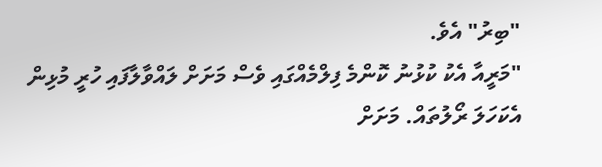"ބިރު" އެވެ.
"މަރީއާ އެކު ކުޅުނު ކޮންމެ ފިލްމެއްގައި ވެސް މަށަށް ލައްވާލާފައި ހުރީ މުޅިން އެކަހަލަ ރޯލުތައް. މަށަށް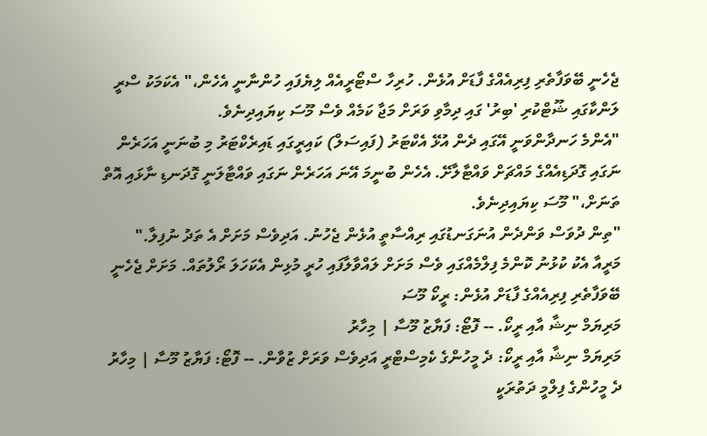ޖެހެނީ ބޭވަފާތެރި ފިރިއެއްގެ ފާޑަށް އުޅެން. ހުރިހާ ސްޓޯރީއެއް ލިޔެފައި ހުންނާނީ އެހެން،" އެކަމަކު ސްރީ ލަންކާގައި ޝޫޓްކުރި 'ބިރު' ގައި ދިމާވި ވަރަށް މަޖާ ކަމެއް ވެސް މޫސަ ކިޔައިދިނެވެ.
"އެންމެ ހަނދާންވަނީ އޭގައި ދެން އުޅޭ އެކްޓަރު (ފައިސަލް) ކައިރީގައި ޑައިރެކްޓަރު މި ބުނަނީ އަހަރެން ނަގައި ގޮދަޑިއެއްގެ މައްޗަށް ވައްޓާލާށޭ. އެހެން ބުނީމަ އޭނަ އަހަރެން ނަގައި ވައްޓާލަނީ ގޮދަނޑި ނާޅައި އޮތް ތަނަށް،" މޫސަ ކިޔައިދިނެވެ.
"ތިން ދުވަސް ވަންދެން އުނަގަނޑުގައި ރިއްސާތީ އުޅެން ޖެހުނު. އަދިވެސް މަށަށް އެ ތަދު ނުފިލާ."
މަރީއާ އެކު ކުޅުނު ކޮންމެ ފިލްމެއްގައި ވެސް މަށަށް ލައްވާލާފައި ހުރީ މުޅިން އެކަހަލަ ރޯލުތައް. މަށަށް ޖެހެނީ ބޭވަފާތެރި ފިރިއެއްގެ ފާޑަށް އުޅެން: ރީކޯ މޫސަ
މަރިޔަމް ނިޝާ އާއި ރީކޯ. -- ފޮޓޯ: ފަޔާޒު މޫސާ | މިހާރު
މަރިޔަމް ނިޝާ އާއި ރީކޯ: ދެ މީހުންގެ ކެމިސްޓްރީ އަދިވެސް ވަރަށް ޒުވާން. -- ފޮޓޯ: ފަޔާޒު މޫސާ | މިހާރު
ދެ މީހުންގެ ފިލްމީ ދަތުރަކީ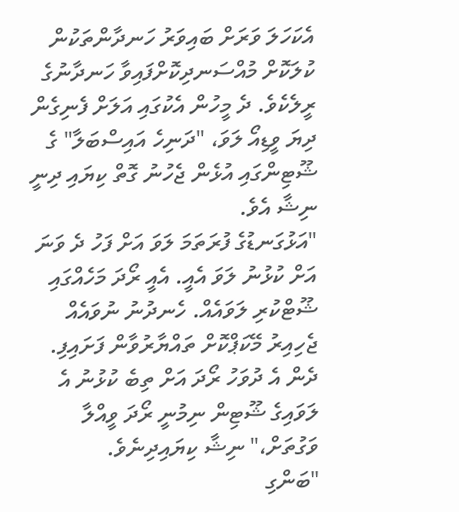އެކަހަލަ ވަރަށް ބައިވަރު ހަނދާންތަކުން ކުލަކޮށް މުއްސަނދިކޮށްފައިވާ ހަނދާނުގެ ރީލެކެވެ. ދެ މީހުން އެކުގައި އަލަށް ފެނިގެން ދިޔަ ވީޑިއޯ ލަވަ، "ދަނިހެ އައިސްބަލާ" ގެ ޝޫޓިންގައި އުޅެން ޖެހުނު ގޮތް ކިޔައި ދިނީ ނިޝާ އެވެ.
"އަޅުގަނޑުގެ ފުރަތަމަ ލަވަ އަށް ފަހު ދެ ވަނަ އަށް ކުޅުނު ލަވަ އެއީ. އެއީ ރޯދަ މަހެއްގައި ޝޫޓްކުރި ލަވައެއް. ހެނދުނު ނުވައެއް ޖެހިއިރު މޭކަޕްކޮށް ތައްޔާރުވާން ފަށައިފި. ދެން އެ ދުވަހު ރޯދަ އަށް ތިބެ ކުޅުނު އެ ލަވައިގެ ޝޫޓިން ނިމުނީ ރޯދަ ވީއްލާ ވަގުތަށް،" ނިޝާ ކިޔައިދިނެވެ.
"ބަންގި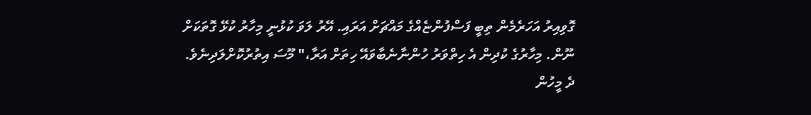ގޮވިއިރު އަހަރެމެން ތިބީ ފަސްފުންޏެއްގެ މައްޗަށް އަރައި. އޭރު ލަވަ ކުޅުނީ މިހާރު ކުޅޭ ގޮތަކަށް ނޫން. މިހާރުގެ ކުދިން އެ ހިތްވަރު ހުންނާނެބާވައޭ ހިތަށް އަރާ،" މޫސަ އިތުރުކޮށްލަދިނެވެ.
ދެ މީހުން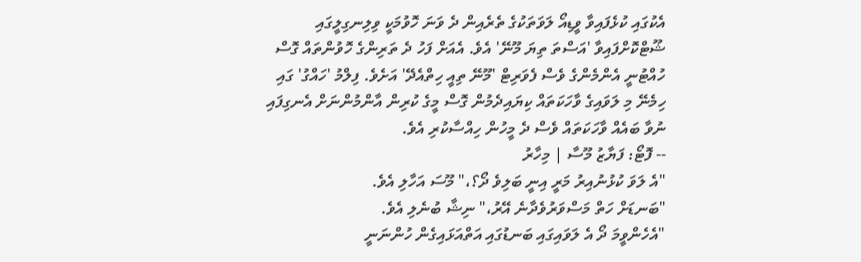އެކުގައި ކުޅެފައިވާ ވީޑިއޯ ލަވަތަކުގެ ތެރެއިން ދެ ވަނަ ހޮވުމަކީ ވިލިނގިލީގައި ޝޫޓްކޮށްފައިވާ 'އަސްތަ ތިޔަ މޫނޭ' އެވެ. އެއަށް ފަހު ދެ ތަރިންގެ ހޮވުންތައް ގޮސް ހުއްޓުނީ އެންމެންގެ ވެސް ފެވަރިޓް 'މޫނޭ ތިއީ ހިތްއެދޭ' އަށެވެ. ފިލްމު 'ހައްގު' ގައި ހިމެނޭ މި ލަވައިގެ ވާހަކަތައް ކިޔައިދެމުން ގޮސް މީގެ ކުރިން އާންމުންނަށް އެނގިފައި ނުވާ ބައެއް ވާހަކަތައް ވެސް ދެ މީހުން ހިއްސާކުރި އެވެ.
-- ފޮޓޯ: ފަޔާޒު މޫސާ | މިހާރު
"އެ ލަވަ ކުޅުނުއިރު މަރީ އިނީ ބަލިވެ ދޯ؟،" މޫސަ އަހާލި އެވެ.
"ބަނޑަށް ހަތް މަސްވަރުވެދާނެ އޭރު،" ނިޝާ ބުނެލި އެވެ.
"އެހެންވީމަ ދޯ އެ ލަވައިގައި ބަނޑުގައި އަތްއަޅައިގެން ހުންނަނީ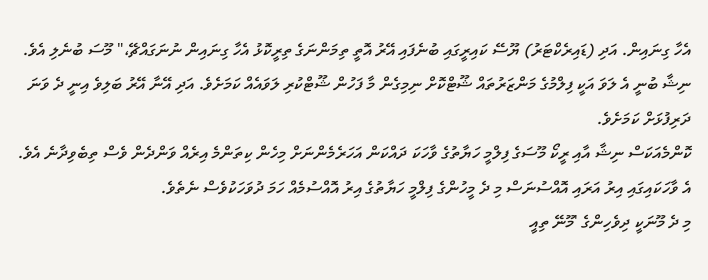އެހާ ގިނައިން. އަދި (ޑައިރެކްޓަރު) ޔޫސޭ ކައިރީގައި ބުނެފައި އޭރު އޮތީ ތިމަންނަގެ ތިރީކޮޅު އެހާ ގިނައިން ނުނަގައްޗޭ،" މޫސަ ބުނެލި އެވެ.
ނިޝާ ބުނީ އެ ލަވަ އަކީ ފިލްމުގެ މަންޒަރުތައް ޝޫޓްކޮށް ނިމިގެން މާ ފަހުން ޝޫޓްކުރި ލަވައެއް ކަމަށެވެ. އަދި އޭނާ އޭރު ބަލިވެ އިނީ ދެ ވަނަ ދަރިފުޅަށް ކަމަށެވެ.
ކޮންމެއަކަސް ނިޝާ އާއި ރީކޯ މޫސަގެ ފިލްމީ ހަޔާތުގެ ވާހަކަ ދައްކަން އަހަރެމެންނަށް މިހެން ކިތަންމެ އިރެއް ވަންދެން ވެސް ތިބެވިދާނެ އެވެ. އެ ވާހަކައިގައި އިރު އަރައި އޮއްސުނަސް މި ދެ މީހުންގެ ފިލްމީ ހަޔާތުގެ އިރު އޮއްސުމެއް ހަމަ ދުވަހަކުވެސް ނެތެވެ.
މި ދެ މޫނަކީ ދިވެހިންގެ 'މޫނޭ ތިއީ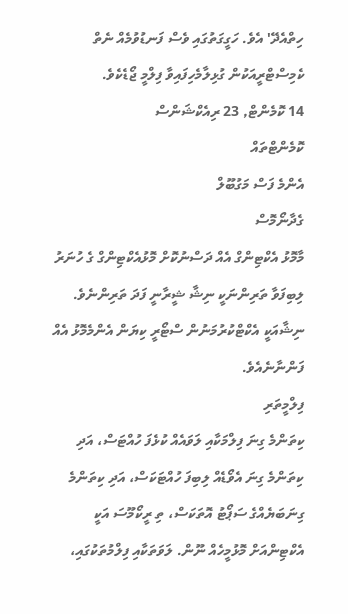ހިތްއެދޭ' އެވެ. ހަގީގަތުގައި ވެސް ފަނޑުވުމެއް ނެތް ކެމިސްޓްރީއަކުން ގުޅިލާމެހިފައިވާ ފިލްމީ ޖޯޑެކެވެ.
14 ކޮމެންޓް, 23 ރިއެކްޝަންސް
ކޮމެންޓްތައް
އެންމެ ފަސް މަގުބޫލް
ގެދާނޯމޮސް
މާމޮޅު އެކްޓިންގް އެއް ދަސްނުކޮށް މޮޅުއެކްޓިންގް ގެ ހުނަރު ލިބިފަވާ ތަރިންނަކީ ނިޝާ ޝީރާނީ ފަދަ ތަރިންނެވެ. ނިޝާއަކީ އެކްޓްކުރުމަނުން ސްޓޯރީ ކިޔަން އެންމެމޮޅު އެއް ފަންނާނެއެވެ.
ފިލްމީތަރި
ކިތަންމެ ގިނަ ފިލްމަކާއި ލަވައެއް ކުޅެފަ ހުއްޓަސް، އަދި ކިތަންމެ ގިނަ އެވޯޑެއް ލިބިފަ ހުއްޓަކަސް، އަދި ކިތަންމެ ގިނަބަޔެއްގެ ސަޕޯޓު އޮތަކަސް، ތި ރީކޯމޫސަ އަކީ އެކްޓިންއަށް މޮޅުމީހެއް ނޫން. ލަވަތަކާއި ފިލްމުތަކުގައި،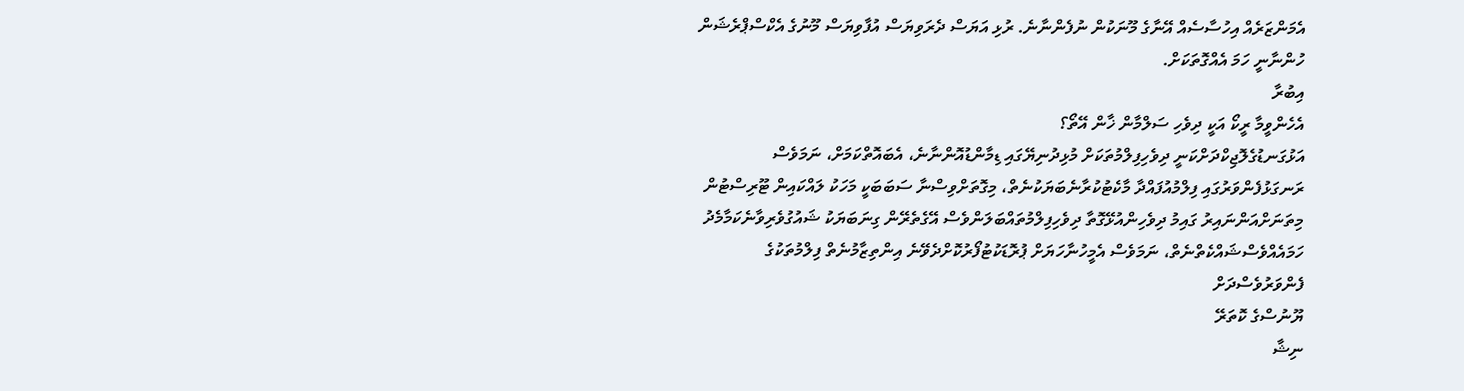އެމަންޒަރެއް އިހުސާސެއް އޭނާގެ މޫނަކުން ނުފެންނާނެ. ރުޅި އަޔަސް ދެރަވިޔަސް އުފާވިޔަސް މޫނުގެ އެކްސްޕްރެޝަން ހުންނާނީ ހަމަ އެއްގޮތަކަށް.
އިބުރާ
އެހެންވީމާ ރީކޯ އަކީ ދިވެހި ސަލްމާން ޚާން އޭތޯ؟
އަޅުގަނޑުގެލޮޖިކްދަށްކަނީ ދިވެހިފިލްމުތަކަށް މުޅިދުނިޔޭގައި ޑިމާންޑުއޮންނާނެ، އެބައޮތްކަމަށް، ނަމަވެސް ރަނގަޅުފެންވަރުގައި ފިލްމުއުފައްދާ މާކެޓުކުރާނެބަޔަކުނެތް، މިގޮތަށްވިސްނާ ސަބަބަކީ މަހަކު ލައްކައިން ޓޫރިސްޓުން މިތަނަށްއަންނައިރު ގައިމު ދިވެހިންއުޅޭގޮތާ ދިވެހިފިލްމުތައްބަލަންވެސް އޭގެތެރޭން ގިނަބަޔަކު ޝައުގުވެރިވާނެކަމާމެދު ހަމައެއްވެސްޝައްކެތްނެތް، ނަމަވެސް އެމީހުނާހަޔަށް ޕުރޮޑަކުޓުފޯރުކޮށްދެވޭނެ އިންތިޒާމުނެތް ފިލްމުތަކުގެ ފެންވަރުވެސްދަށް
ޔޫނުސްގެ ކޮތަރޭ
ނިޝާ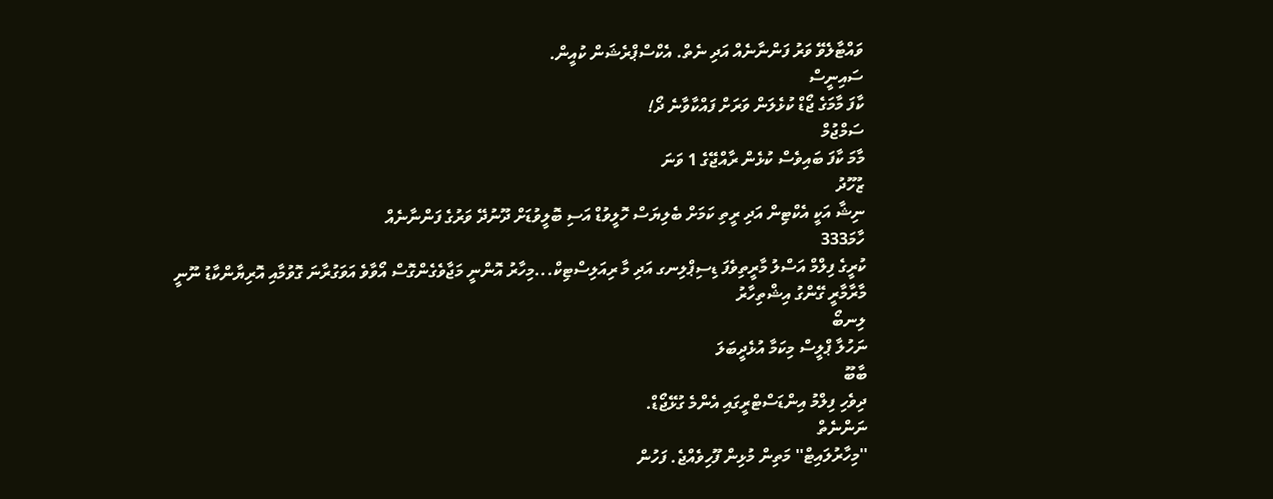ވައްޓާލެވޭ ވަރު ފަންނާނެއް އަދި ނެތް. އެކްސްޕްރެޝަން ކުއީން.
ސައިނީސް
ކާފަ މާމަގެ ޖޯޑް ކުޅެލަން ވަރަށް ފައްކާވާނެ ދޯ!
ސަމްޖުމް
މާމަ ކާފަ ބައިވެސް ކުޅެން ރާއްޖޭގެ 1 ވަނަ
ޒުހޫދު
ނިޝާ އަކީ އެކްޓިން އަދި ރީތި ކަމަށް ބެލިޔަސް ހޮލީވުޑް އަސި ބޮލީވުޑަށް ދޫނުދޭ ވަރުގެ ފަންނާނެއް
ހާމަ333
ކުރީގެ ފިލްމް އަސްލު މާރީތިވެފަ ޑިސިޕްލިނގ އަދި މާ ރިއަލިސްޓިކް...މިހާރު އޮންނީ މަޖާވެގެންގޮސް އޯވާވެ އަވަގުރާނަ ގޮވުމާއި އޮރިޔާންކާޑު ނޫނީ މާރާމާރީ ގޭންގު އިޝްތިހާރު
ލިނބޯ
ނަހުލާ ޕްލީސް މިކަމާ އުޅެދީބަލަ
ބާބޫ
ދިވެހި ފިލްމު އިންޑަސްޓްރީގައި އެންމެ ގުޅޭޖޯޑް.
ނަންނެތް
''މިހާރުލައިޓް'' މަތިން މުޅިން ފޫހިވެއްޖެ. ފަހުން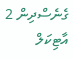ގެނެސްދިން 2 އާޓިކަލް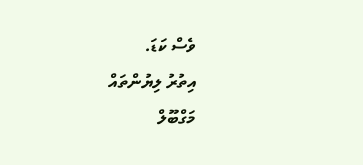ވެސް ކަޑަ.
އިތުރު ލިޔުންތައް
މަގްބޫލް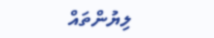ލިޔުންތައް